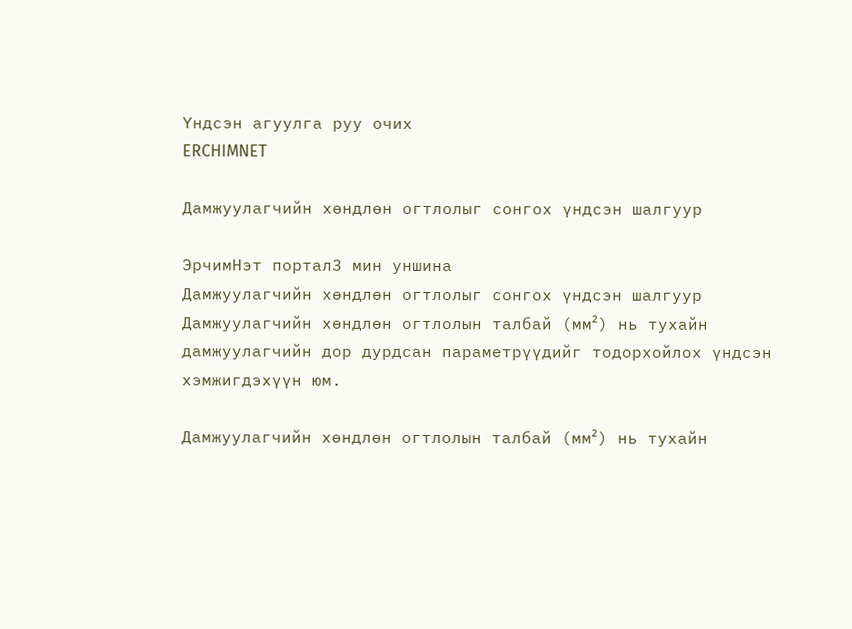Үндсэн агуулга руу очих
ERCHIMNET

Дамжуулагчийн хөндлөн огтлолыг сонгох үндсэн шалгуур

ЭрчимНэт портал3 мин уншина
Дамжуулагчийн хөндлөн огтлолыг сонгох үндсэн шалгуур
Дамжуулагчийн хөндлөн огтлолын талбай (мм²) нь тухайн дамжуулагчийн дор дурдсан параметрүүдийг тодорхойлох үндсэн хэмжигдэхүүн юм.

Дамжуулагчийн хөндлөн огтлолын талбай (мм²) нь тухайн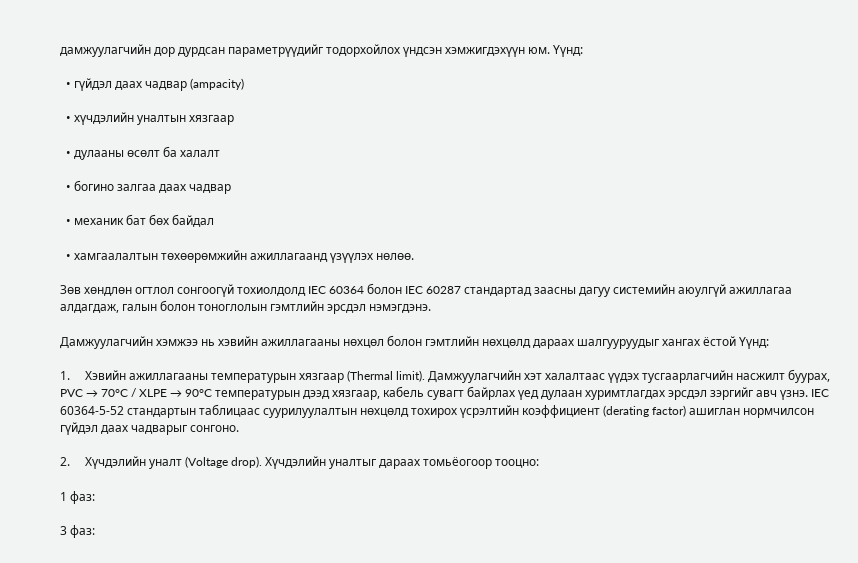дамжуулагчийн дор дурдсан параметрүүдийг тодорхойлох үндсэн хэмжигдэхүүн юм. Үүнд:

  • гүйдэл даах чадвар (ampacity)

  • хүчдэлийн уналтын хязгаар

  • дулааны өсөлт ба халалт

  • богино залгаа даах чадвар

  • механик бат бөх байдал

  • хамгаалалтын төхөөрөмжийн ажиллагаанд үзүүлэх нөлөө.

Зөв хөндлөн огтлол сонгоогүй тохиолдолд IEC 60364 болон IEC 60287 стандартад заасны дагуу системийн аюулгүй ажиллагаа алдагдаж, галын болон тоноглолын гэмтлийн эрсдэл нэмэгдэнэ.

Дамжуулагчийн хэмжээ нь хэвийн ажиллагааны нөхцөл болон гэмтлийн нөхцөлд дараах шалгууруудыг хангах ёстой Үүнд:

1.     Хэвийн ажиллагааны температурын хязгаар (Thermal limit). Дамжуулагчийн хэт халалтаас үүдэх тусгаарлагчийн насжилт буурах, PVC → 70°C / XLPE → 90°C температурын дээд хязгаар, кабель сувагт байрлах үед дулаан хуримтлагдах эрсдэл зэргийг авч үзнэ. IEC 60364-5-52 стандартын таблицаас суурилуулалтын нөхцөлд тохирох үсрэлтийн коэффициент (derating factor) ашиглан нормчилсон гүйдэл даах чадварыг сонгоно.

2.     Хүчдэлийн уналт (Voltage drop). Хүчдэлийн уналтыг дараах томьёогоор тооцно:

1 фаз:

3 фаз: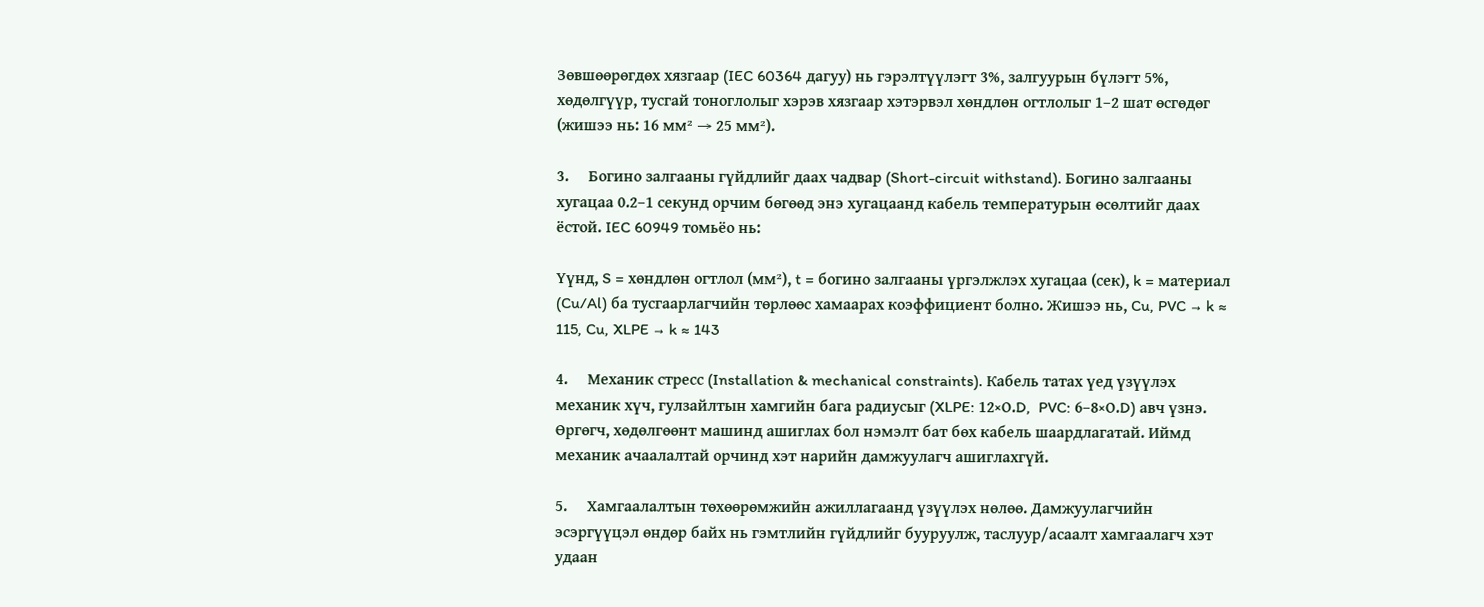Зөвшөөрөгдөх хязгаар (IEC 60364 дагуу) нь гэрэлтүүлэгт 3%, залгуурын бүлэгт 5%, хөдөлгүүр, тусгай тоноглолыг хэрэв хязгаар хэтэрвэл хөндлөн огтлолыг 1–2 шат өсгөдөг (жишээ нь: 16 мм² → 25 мм²).

3.     Богино залгааны гүйдлийг даах чадвар (Short-circuit withstand). Богино залгааны хугацаа 0.2–1 секунд орчим бөгөөд энэ хугацаанд кабель температурын өсөлтийг даах ёстой. IEC 60949 томьёо нь:

Үүнд, S = хөндлөн огтлол (мм²), t = богино залгааны үргэлжлэх хугацаа (сек), k = материал (Cu/Al) ба тусгаарлагчийн төрлөөс хамаарах коэффициент болно. Жишээ нь, Cu, PVC → k ≈ 115, Cu, XLPE → k ≈ 143

4.     Механик стресс (Installation & mechanical constraints). Кабель татах үед үзүүлэх механик хүч, гулзайлтын хамгийн бага радиусыг (XLPE: 12×О.D,  PVC: 6–8×О.D) авч үзнэ. Өргөгч, хөдөлгөөнт машинд ашиглах бол нэмэлт бат бөх кабель шаардлагатай. Иймд механик ачаалалтай орчинд хэт нарийн дамжуулагч ашиглахгүй.

5.     Хамгаалалтын төхөөрөмжийн ажиллагаанд үзүүлэх нөлөө. Дамжуулагчийн эсэргүүцэл өндөр байх нь гэмтлийн гүйдлийг бууруулж, таслуур/асаалт хамгаалагч хэт удаан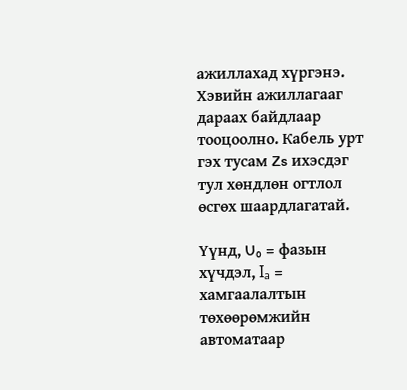ажиллахад хүргэнэ. Хэвийн ажиллагааг дараах байдлаар тооцоолно. Кабель урт гэх тусам Zs ихэсдэг тул хөндлөн огтлол өсгөх шаардлагатай.

Үүнд, U₀ = фазын хүчдэл, Iₐ = хамгаалалтын төхөөрөмжийн автоматаар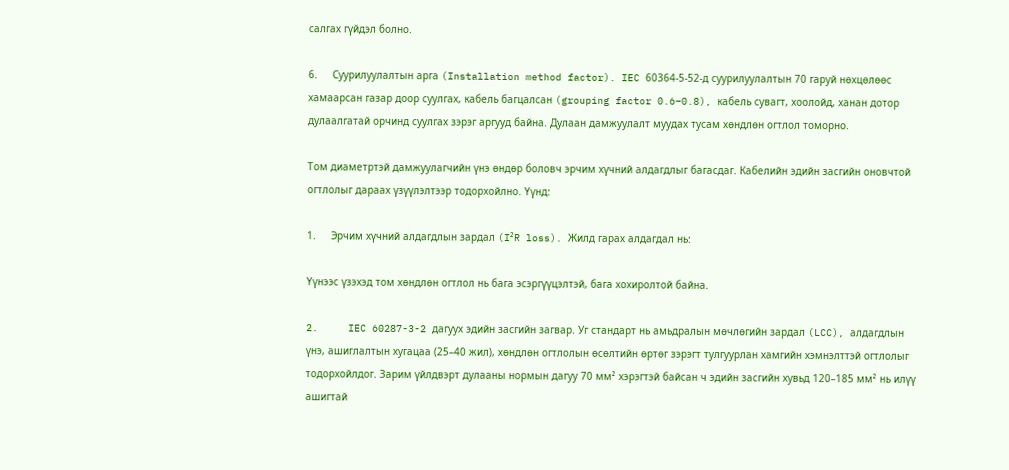салгах гүйдэл болно.

6.     Суурилуулалтын арга (Installation method factor). IEC 60364-5-52-д суурилуулалтын 70 гаруй нөхцөлөөс хамаарсан газар доор суулгах, кабель багцалсан (grouping factor 0.6–0.8), кабель сувагт, хоолойд, ханан дотор дулаалгатай орчинд суулгах зэрэг аргууд байна. Дулаан дамжуулалт муудах тусам хөндлөн огтлол томорно.

Том диаметртэй дамжуулагчийн үнэ өндөр боловч эрчим хүчний алдагдлыг багасдаг. Кабелийн эдийн засгийн оновчтой огтлолыг дараах үзүүлэлтээр тодорхойлно. Үүнд:

1.     Эрчим хүчний алдагдлын зардал (I²R loss). Жилд гарах алдагдал нь:

Үүнээс үзэхэд том хөндлөн огтлол нь бага эсэргүүцэлтэй, бага хохиролтой байна.

2.     IEC 60287-3-2 дагуух эдийн засгийн загвар. Уг стандарт нь амьдралын мөчлөгийн зардал (LCC), алдагдлын үнэ, ашиглалтын хугацаа (25–40 жил), хөндлөн огтлолын өсөлтийн өртөг зэрэгт тулгуурлан хамгийн хэмнэлттэй огтлолыг тодорхойлдог. Зарим үйлдвэрт дулааны нормын дагуу 70 мм² хэрэгтэй байсан ч эдийн засгийн хувьд 120–185 мм² нь илүү ашигтай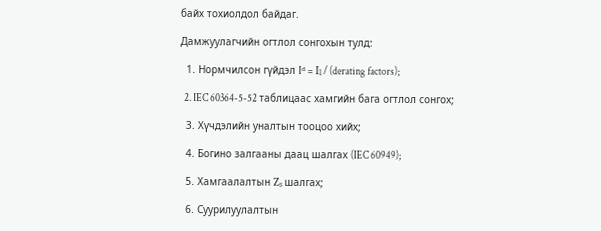байх тохиолдол байдаг.

Дамжуулагчийн огтлол сонгохын тулд:

  1. Нормчилсон гүйдэл Iᵈ = Iₗ / (derating factors);

  2. IEC 60364-5-52 таблицаас хамгийн бага огтлол сонгох;

  3. Хүчдэлийн уналтын тооцоо хийх;

  4. Богино залгааны даац шалгах (IEC 60949);

  5. Хамгаалалтын Zₛ шалгах;

  6. Суурилуулалтын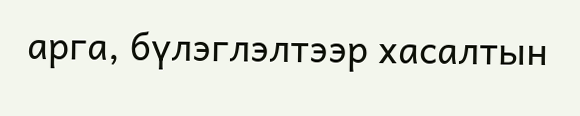арга, бүлэглэлтээр хасалтын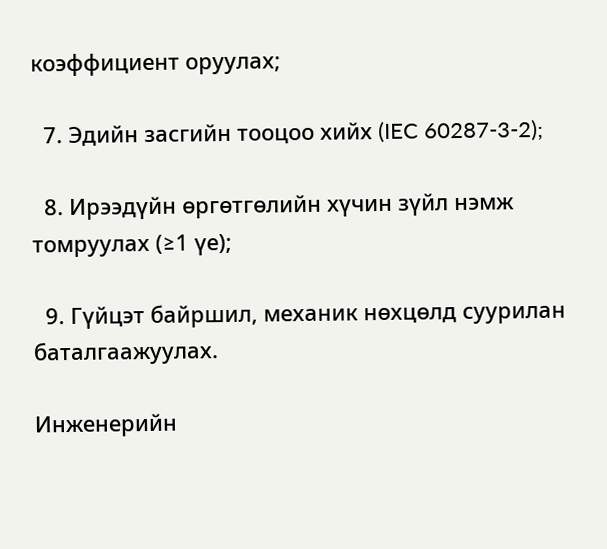коэффициент оруулах;

  7. Эдийн засгийн тооцоо хийх (IEC 60287-3-2);

  8. Ирээдүйн өргөтгөлийн хүчин зүйл нэмж томруулах (≥1 үе);

  9. Гүйцэт байршил, механик нөхцөлд суурилан баталгаажуулах.

Инженерийн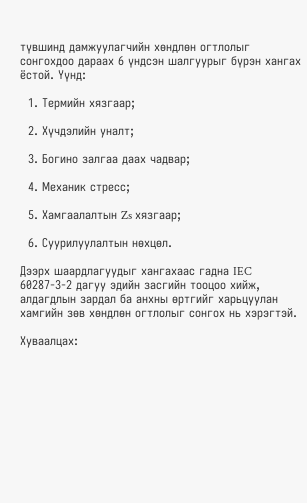түвшинд дамжуулагчийн хөндлөн огтлолыг сонгохдоо дараах 6 үндсэн шалгуурыг бүрэн хангах ёстой. Үүнд:

  1. Термийн хязгаар;

  2. Хүчдэлийн уналт;

  3. Богино залгаа даах чадвар;

  4. Механик стресс;

  5. Хамгаалалтын Zs хязгаар;

  6. Суурилуулалтын нөхцөл.

Дээрх шаардлагуудыг хангахаас гадна IEC 60287-3-2 дагуу эдийн засгийн тооцоо хийж, алдагдлын зардал ба анхны өртгийг харьцуулан хамгийн зөв хөндлөн огтлолыг сонгох нь хэрэгтэй.

Хуваалцах: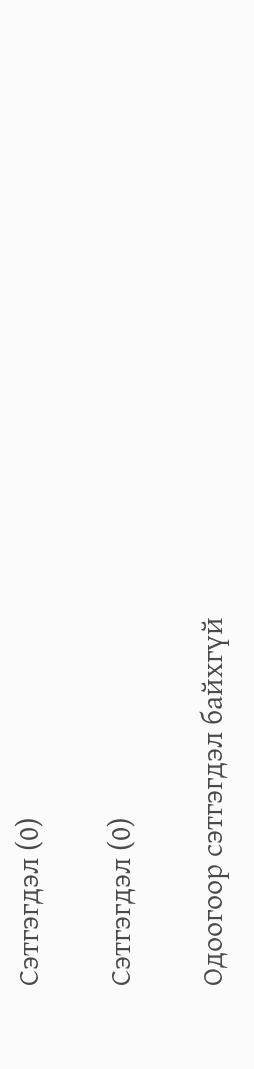Сэтгэгдэл (0)

Сэтгэгдэл (0)

Одоогоор сэтгэгдэл байхгүй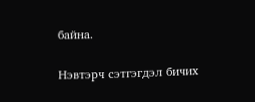байна.

Нэвтэрч сэтгэгдэл бичих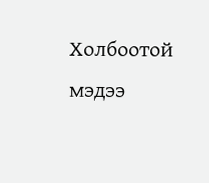Холбоотой мэдээ